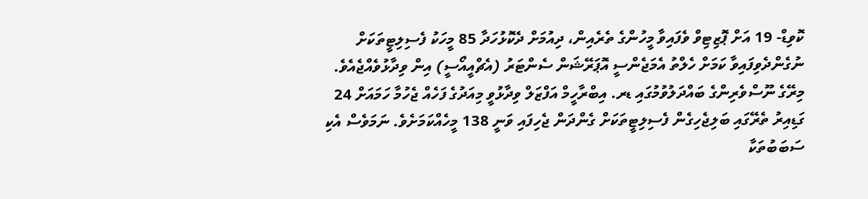ކޮވިޑް- 19 އަށް ޕޮޒިޓިވް ވެފައިވާ މީހުންގެ ތެރެއިން، ދިއުމަށް ދެކޮޅުހަދާ 85 މީހަކު ފެސިލިޓީތަކަށް ނުގެންދެވިފައިވާ ކަމަށް ހެލްތު އެމަޖެންސީ އޮޕަރޭޝަން ސެންޓަރު (އެޗްއީއޯސީ) އިން ވިދާޅުވެއްޖެއެވެ.
މިރޭގެ ނޫސްވެރިންގެ ބައްދަލުވުމުގައި ޑރ. އިބްރާހީމް އަފްޒަލް ވިދާޅުވީ މިއަދުގެ ފަހެއް ޖެހުމާ ހަމައަށް 24 ގަޑިއިރު ތެރޭގައި ބަލިޖެހިގެން ފެސިލިޓީތަކަށް ގެންދަން ޖެހިފައި ވަނީ 138 މީހެއްކަމަށެވެ. ނަމަވެސް އެކި ސަބަބުތަކާ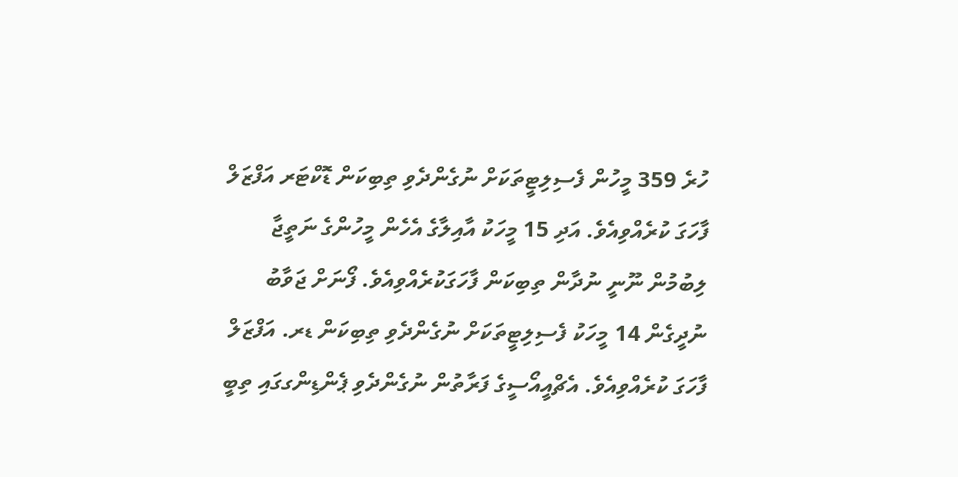ހުރެ 359 މީހުން ފެސިލިޓީތަކަށް ނުގެންދެވި ތިބިކަން ޑޮކްޓަރ އަފްޒަލް ފާހަގަ ކުރެއްވިއެވެ. އަދި 15 މީހަކު އާއިލާގެ އެހެން މީހުންގެ ނަތީޖާ ލިބުމުން ނޫނީ ނުދާން ތިބިކަން ފާހަގަކުރެއްވިއެވެ. ފޯނަށް ޖަވާބު ނުދީގެން 14 މީހަކު ފެސިލިޓީތަކަށް ނުގެންދެވި ތިބިކަން ޑރ. އަފްޒަލް ފާހަގަ ކުރެއްވިއެވެ. އެޗްއީއޯސީގެ ފަރާތުން ނުގެންދެވި ޕެންޑިންގގައި ތިބީ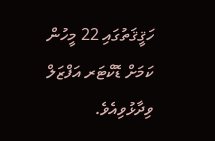ހަޤީޤަތުގައި 22 މީހުން ކަމަށް ޑޮކްޓަރ އަފްޒަލް ވިދާޅުވިއެވެ.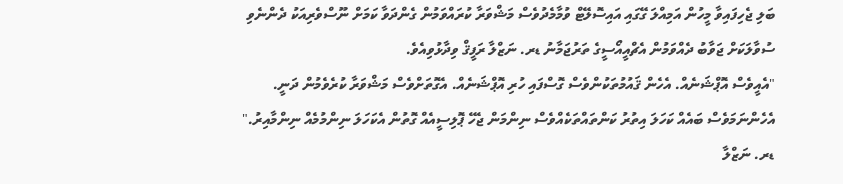ބަލި ޖެހިފައިވާ މީހުން އަމިއްލަ ގޭގައި އައިސޮލޭޓް ވުމާމެދުވެސް މަޝްވަރާ ކުރައްވަމުން ގެންދަވާ ކަމަށް ނޫސްވެރިއަކު ދެންނެވި ސުވާލަކަށް ޖަވާބު ދެއްވަމުން އެޗްއީއޯސީގެ ތަރުޖަމާނު ޑރ. ނަޒްލާ ރަފީޤް ވިދާޅުވިއެވެ.
"އެއީވެސް އޮޕްޝަނެއް. އެހެން ޤައުމުތަކުންވެސް ގޮސްފައި ހުރި އޮޕްޝަނެއް. އެގޮތަށްވެސް މަޝްވަރާ ކުރެވެމުން ދަނީ. އެހެންނަމަވެސް ބައެއް ކަހަލަ އިތުރު ކަންތައްތަކެއްވެސް ނިންމަން ޖެހޭ ޕޮލިސީއެއް ގޮތުން އެކަހަލަ ނިންމުމެއް ނިންމާއިރު." ޑރ. ނަޒްލާ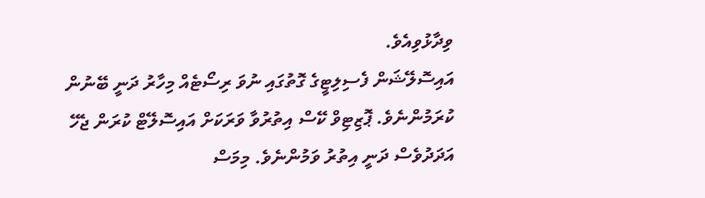ވިދާޅުވިއެވެ.
އައިސޮލޭޝަން ފެސިލިޓީގެ ގޮތުގައި ނުވަ ރިސޯޓެއް މިހާރު ދަނީ ބޭނުން ކުރަމުންނެވެ. ޕޮޒިޓިވް ކޭސް އިތުރުވާ ވަރަކަށް އައިސޮލޭޓް ކުރަން ޖެހޭ އަދަދުވެސް ދަނީ އިތުރު ވަމުންނެވެ. މިމަސް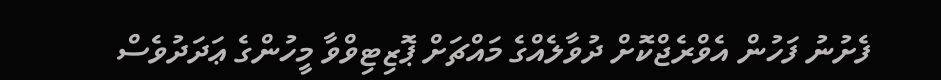ފެށުނު ފަހުން އެވްރެޖްކޮށް ދުވާލެއްގެ މައްޗަށް ޕޮޒިޓިވްވާ މީހުންގެ ޢަދަދުވެސް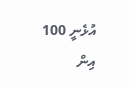އުޅެނީ 100 އިން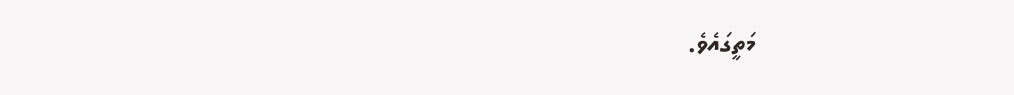މަތީގައެވެ.